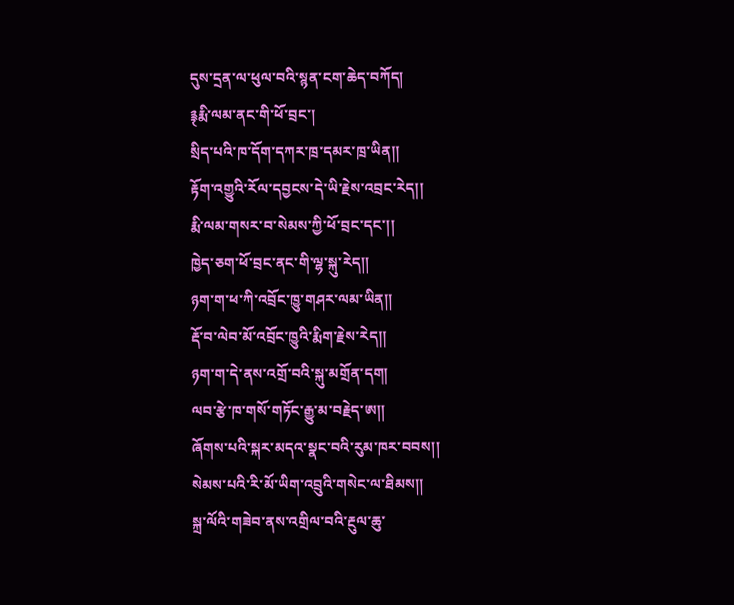དུས་དྲན་ལ་ཕུལ་བའི་སྙན་ངག་ཆེད་བཀོད།
࿑རྨི་ལམ་ནང་གི་ཕོ་བྲང་།
སྲིད་པའི་ཁ་དོག་དཀར་ཁྲ་དམར་ཁྲ་ཡིན།།
རྟོག་འགྱུའི་རོལ་དབྱངས་དེ་ཡི་རྗེས་འབྲང་རེད།།
རྨི་ལམ་གསར་བ་སེམས་ཀྱི་ཕོ་བྲང་དང་།།
ཁྱེད་ཅག་ཕོ་བྲང་ནང་གི་ལྷ་སྐུ་རེད།།
ཉག་ག་ཕ་ཀི་འབྲོང་ཁྱུ་གཤར་ལམ་ཡིན།།
རྡོ་བ་ལེབ་མོ་འབྲོང་ཁྱུའི་རྨིག་རྗེས་རེད།།
ཉག་ག་དེ་ནས་འགྲོ་བའི་སྐུ་མགྲོན་དག།
ལབ་རྩེ་ཁ་གསོ་གཏོང་རྒྱུ་མ་བརྗེད་ཨ།།
ཞོགས་པའི་སྐར་མདའ་སྣང་བའི་རུམ་ཁར་བབས།།
སེམས་པའི་རི་མོ་ཡིག་འབྲུའི་གསེང་ལ་ཐིམས།།
སྐྲ་ལོའི་གཟེབ་ནས་འགྲིལ་བའི་རྔུལ་ཆུ་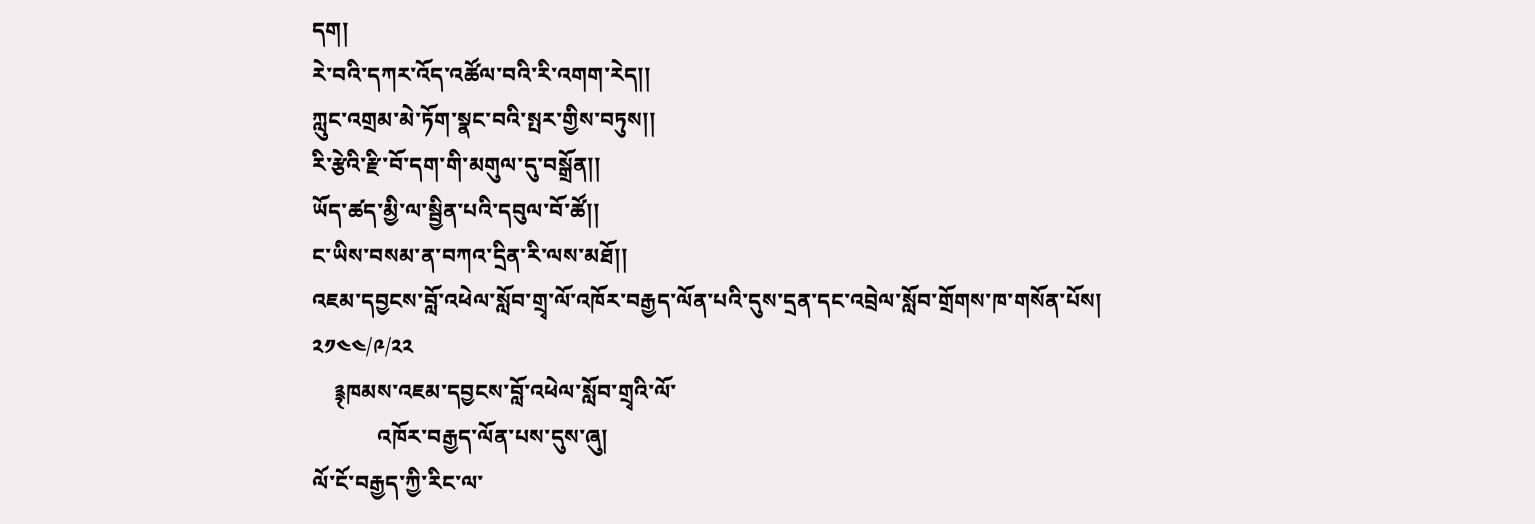དག།
རེ་བའི་དཀར་འོད་འཚོལ་བའི་རི་འགག་རེད།།
ཀླུང་འགྲམ་མེ་ཏོག་སྣང་བའི་སྤར་གྱིས་བཏུས།།
རི་རྩེའི་རྫི་བོ་དག་གི་མགུལ་དུ་བསྒྲོན།།
ཡོད་ཚད་མྱི་ལ་སྦྱིན་པའི་དབུལ་བོ་ཚོ།།
ང་ཡིས་བསམ་ན་བཀའ་དྲིན་རི་ལས་མཐོ།།
འཇམ་དབྱངས་བློ་འཕེལ་སློབ་གྲྭ་ལོ་འཁོར་བརྒྱད་ལོན་པའི་དུས་དྲན་དང་འབྲེལ་སློབ་གྲོགས་ཁ་གསོན་པོས།
༢༡༤༤/༩/༢༢
    ࿑ཁམས་འཇམ་དབྱངས་བློ་འཕེལ་སློབ་གྲྭའི་ལོ་
            འཁོར་བརྒྱད་ལོན་པས་དུས་ཞུ།
ལོ་ངོ་བརྒྱད་ཀྱི་རིང་ལ་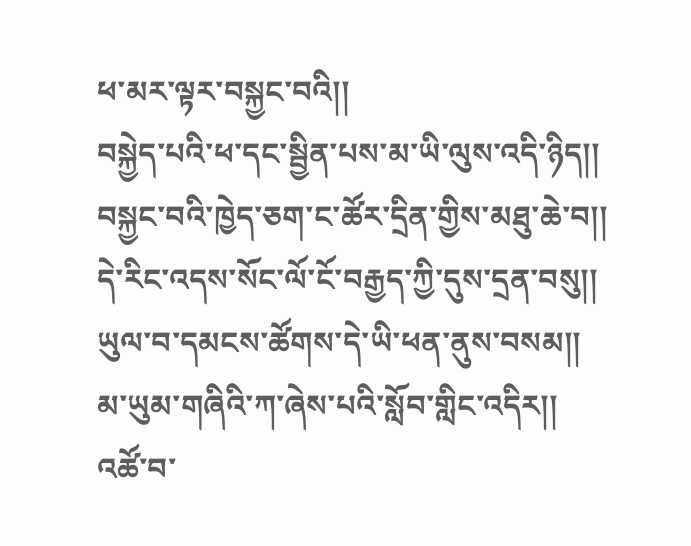ཕ་མར་ལྟར་བསྐྱང་བའི།།
བསྐྱེད་པའི་ཕ་དང་སྦྱིན་པས་མ་ཡི་ལུས་འདི་ཉིད།།
བསྐྱང་བའི་ཁྱེད་ཅག་ང་ཚོར་དྲིན་གྱིས་མཐུ་ཆེ་བ།།
དེ་རིང་འདས་སོང་ལོ་ངོ་བརྒྱད་ཀྱི་དུས་དྲན་བསུ།།
ཡུལ་བ་དམངས་ཚོགས་དེ་ཡི་ཕན་ནུས་བསམ།།
མ་ཡུམ་གཞིའི་ཀ་ཞེས་པའི་སློབ་གླིང་འདིར།།
འཚོ་བ་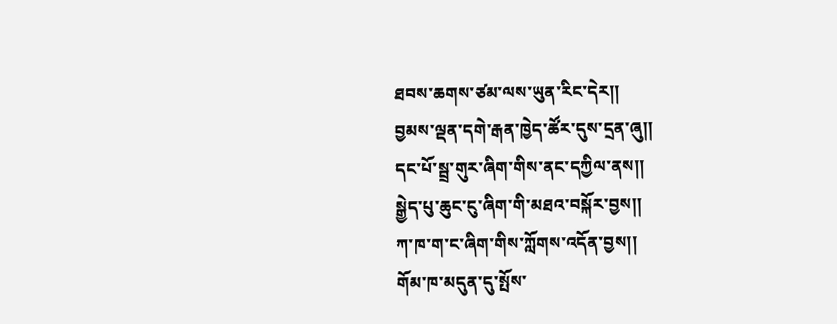ཐབས་ཆགས་ཙམ་ལས་ཡུན་རིང་དེར།།
བྱམས་ལྡན་དགེ་རྒན་ཁྱེད་ཚོར་དུས་དྲན་ཞུ།།
དང་པོ་སྦྲ་གུར་ཞིག་གིས་ནང་དཀྱིལ་ནས།།
སྒྱེད་པུ་ཆུང་ངུ་ཞིག་གི་མཐའ་བསྐོར་བྱས།།
ཀ་ཁ་ག་ང་ཞིག་གིས་ཀློགས་འདོན་བྱས།།
གོམ་ཁ་མདུན་དུ་སྤོས་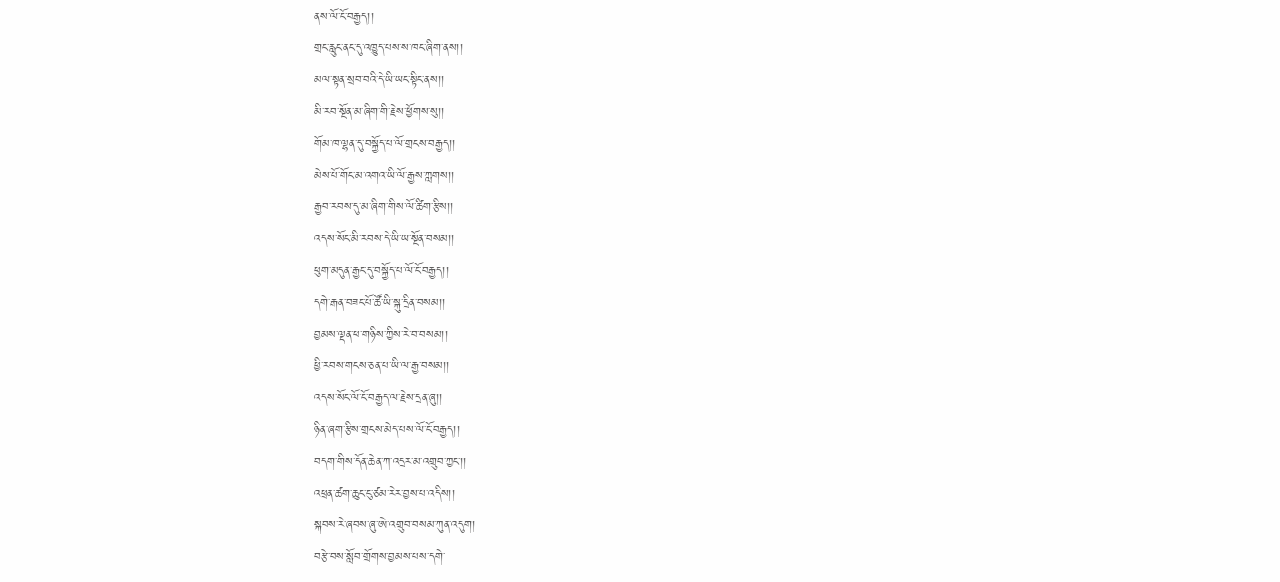ནས་ལོ་ངོ་བརྒྱད།།
གྲང་རླུང་ནང་དུ་འཁྱུད་པས་ས་ཁང་ཞིག་ནས།།
མལ་སྟན་སྲབ་བའི་དེ་ཡི་ཡང་སྟིང་ནས།།
མི་རབ་སྔོན་མ་ཞིག་གི་རྗེས་ཕྱོགས་སུ།།
གོམ་ཁ་ལྷན་དུ་བསྐྱོད་པ་ལོ་གྲངས་བརྒྱད།།
མེས་པོ་གོང་མ་འགའ་ཡི་ལོ་རྒྱས་ཀླགས།།
རྒྱབ་རབས་དུ་མ་ཞིག་གིས་ལོ་ཚིག་རྩིས།།
འདས་སོང་མི་རབས་དེ་ཡི་ཡ་སྔོན་བསམ།།
ཕུག་མདུན་རྒྱང་དུ་བསྐྱོད་པ་ལོ་ངོ་བརྒྱད།།
དགེ་རྒན་བཟང་པོ་ཚོ་ཡི་སྐུ་དྲིན་བསམ།།
བྱམས་ལྡན་ཕ་གཉིས་ཀྱིས་རེ་བ་བསམ།།
ཕྱི་རབས་གངས་ཅན་པ་ཡི་ལ་རྒྱ་བསམ།།
འདས་སོང་ལོ་ངོ་བརྒྱད་ལ་རྗེས་དྲན་ཞུ།།
ཉིན་ཞག་རྩིས་གྲངས་མེད་པས་ལོ་ངོ་བརྒྱད།།
བདག་གིས་དོན་ཆེན་ཀ་འདྲར་མ་འགྲུབ་ཀྱང་།།
འཕྲན་ཚག་ཆུང་ངུ་ཙམ་རེར་བྱས་པ་འདིས།།
སྐབས་རེ་ཞབས་ཞུ་ཨེ་འགྲུབ་བསམ་ཀུན་འདུག།
བརྩེ་བས་སློབ་གྲོགས་བྱམས་པས་དགེ་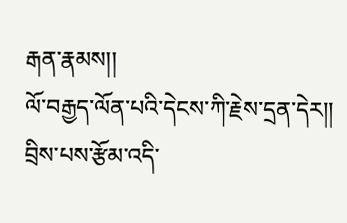རྒན་རྣམས།།
ལོ་བརྒྱད་ལོན་པའི་དེངས་ཀི་རྗེས་དྲན་དེར།།
བྲིས་པས་རྩོམ་འདི་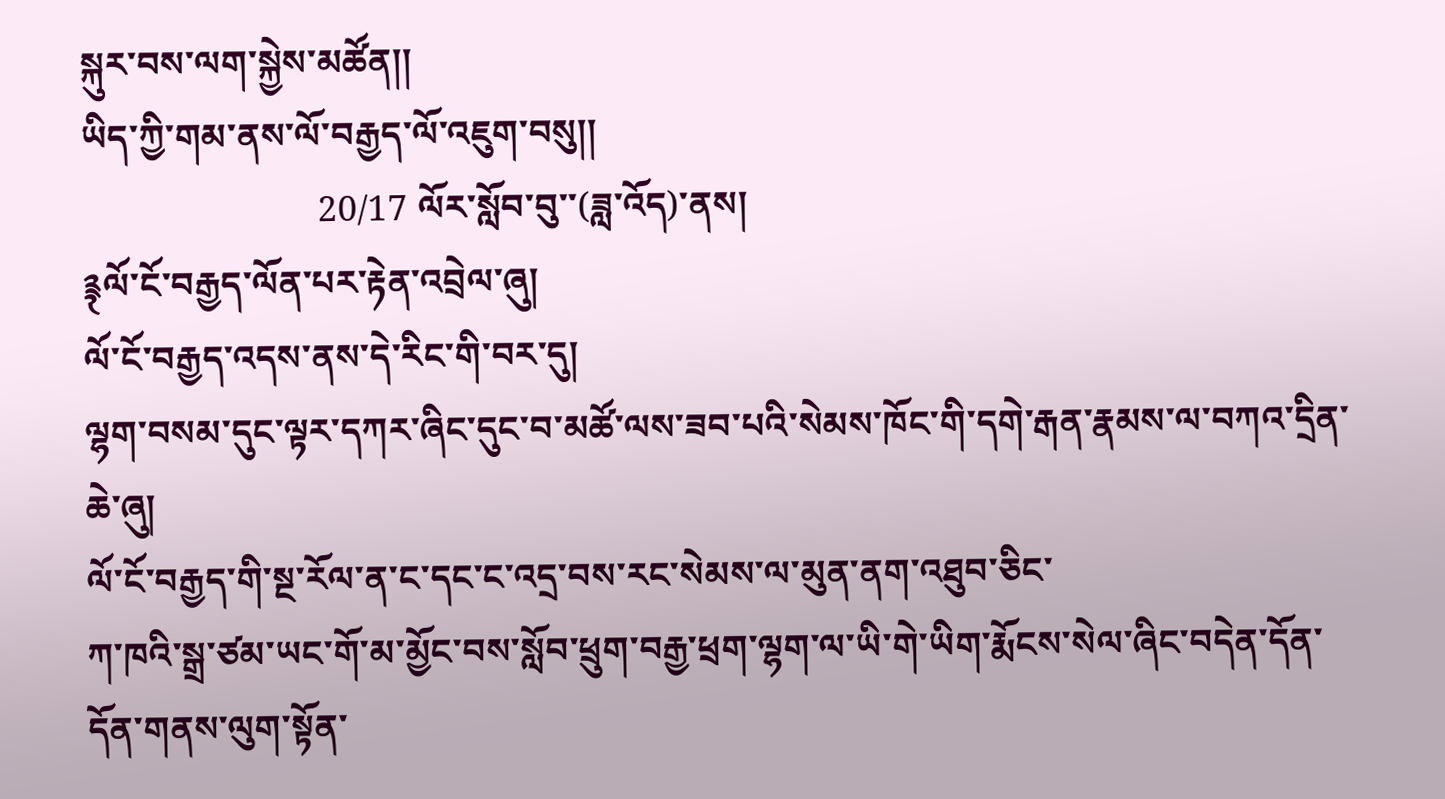སྐུར་བས་ལག་སྐྱེས་མཚོན།།
ཡིད་ཀྱི་གམ་ནས་ལོ་བརྒྱད་ལོ་འཇུག་བསུ།།
                          20/17 ལོར་སློབ་བུ་་(ཟླ་འོད)་ནས།
࿑ལོ་ངོ་བརྒྱད་ལོན་པར་རྟེན་འབྲེལ་ཞུ།
ལོ་ངོ་བརྒྱད་འདས་ནས་དེ་རིང་གི་བར་དུ།
ལྷག་བསམ་དུང་ལྟར་དཀར་ཞིང་དུང་བ་མཚོ་ལས་ཟབ་པའི་སེམས་ཁོང་གི་དགེ་རྒན་རྣམས་ལ་བཀའ་དྲིན་ཆེ་ཞུ།
ལོ་ངོ་བརྒྱད་གི་སྔ་རོལ་ན་ང་དང་ང་འདྲ་བས་རང་སེམས་ལ་མུན་ནག་འཐུབ་ཅིང་
ཀ་ཁའི་སྒྲ་ཙམ་ཡང་གོ་མ་མྱོང་བས་སློབ་ཕྲུག་བརྒྱ་ཕྲག་ལྷག་ལ་ཡི་གེ་ཡིག་རྨོངས་སེལ་ཞིང་བདེན་དོན་དོན་གནས་ལུག་སྟོན་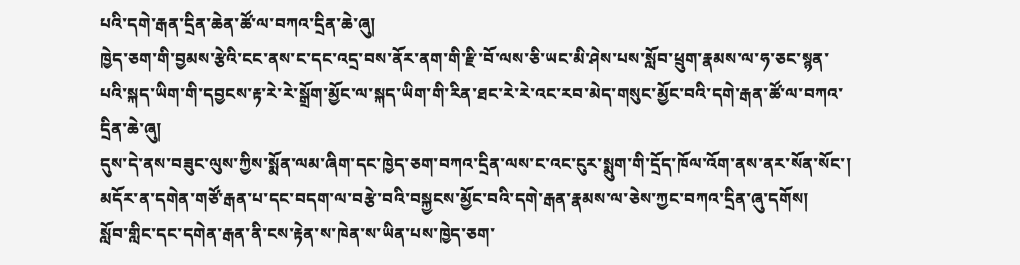པའི་དགེ་རྒན་དྲིན་ཆེན་ཚོ་ལ་བཀའ་དྲིན་ཆེ་ཞུ།
ཁྱེད་ཅག་གི་བྱམས་རྩེའི་ངང་ནས་ང་དང་འདྲ་བས་ནོར་ནག་གི་རྫི་བོ་ལས་ཅི་ཡང་མི་ཤེས་པས་སློབ་ཕྲུག་རྣམས་ལ་ཧ་ཅང་སྙན་པའི་སྐད་ཡིག་གི་དབྱངས་རྟ་རེ་རེ་སྒྲོག་མྱོང་ལ་སྐད་ཡིག་གི་རིན་ཐང་རེ་རེ་འང་རབ་མེད་གསུང་མྱོང་བའི་དགེ་རྒན་ཚོ་ལ་བཀའ་དྲིན་ཆེ་ཞུ།
དུས་དེ་ནས་བཟུང་ལུས་ཀྱིས་སྨོན་ལམ་ཞིག་དང་ཁྱེད་ཅག་བཀའ་དྲིན་ལས་ང་འང་ངུར་སྨུག་གི་དྲོད་ཁོལ་འོག་ནས་ནར་སོན་སོང་།
མདོར་ན་དགེན་གཙོ་རྒན་པ་དང་བདག་ལ་བརྩེ་བའི་བསྐྱངས་མྱོང་བའི་དགེ་རྒན་རྣམས་ལ་ཅེས་ཀྱང་བཀའ་དྲིན་ཞུ་དགོས།
སློབ་གླིང་དང་དགེན་རྒན་ནི་ངས་རྟེན་ས་ཁེན་ས་ཡིན་པས་ཁྱེད་ཅག་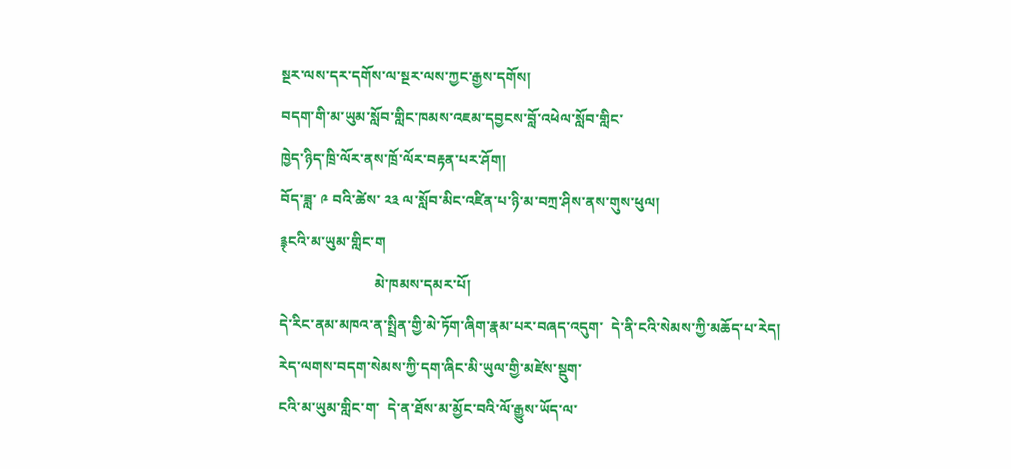སྔར་ལས་དར་དགོས་ལ་སྔར་ལས་ཀྱང་རྒྱས་དགོས།
བདག་གི་མ་ཡུམ་སློབ་གླིང་ཁམས་འཇམ་དབྱངས་བློ་འཕེལ་སློབ་གླིང་
ཁྱེད་ཉིད་ཁྲི་ལོར་ནས་ཁྲོ་ལོར་བརྟན་པར་ཤོག།
བོད་ཟླ་ ༩ བའི་ཚེས་ ༢༣ ལ་སློབ་མིང་འཛིན་པ་ཉི་མ་བཀྲ་ཤིས་ནས་གུས་ཕུལ།
࿑ངའི་མ་ཡུམ་གླིང་ག
                          མེ་ཁམས་དམར་པོ།
དེ་རིང་ནམ་མཁའ་ན་སྤྲིན་གྱི་མེ་ཏོག་ཞིག་རྣམ་པར་བཞད་འདུག་  དེ་ནི་ངའི་སེམས་ཀྱི་མཆོད་པ་རེད།
རེད་ལགས་བདག་སེམས་ཀྱི་དག་ཞིང་མི་ཡུལ་གྱི་མཛེས་སྡུག་
ངའི་མ་ཡུམ་གླིང་ག་  དེ་ན་ཐོས་མ་མྱོང་བའི་ལོ་རྒྱུས་ཡོད་ལ་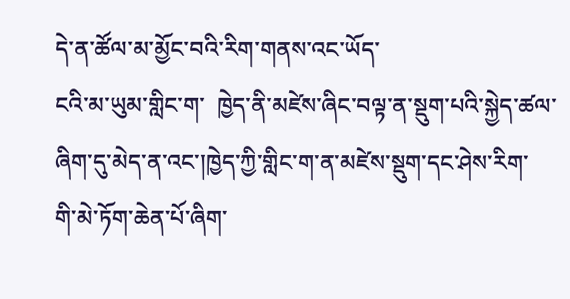དེ་ན་ཚོལ་མ་མྱོང་བའི་རིག་གནས་འང་ཡོད་
ངའི་མ་ཡུམ་གླིང་ག་  ཁྱེད་ནི་མཛེས་ཞིང་བལྟ་ན་སྡུག་པའི་སྐྱེད་ཚལ་ཞིག་དུ་མེད་ན་འང་།ཁྱེད་ཀྱི་གླིང་ག་ན་མཛེས་སྡུག་དང་ཤེས་རིག་
གི་མེ་ཏོག་ཆེན་པོ་ཞིག་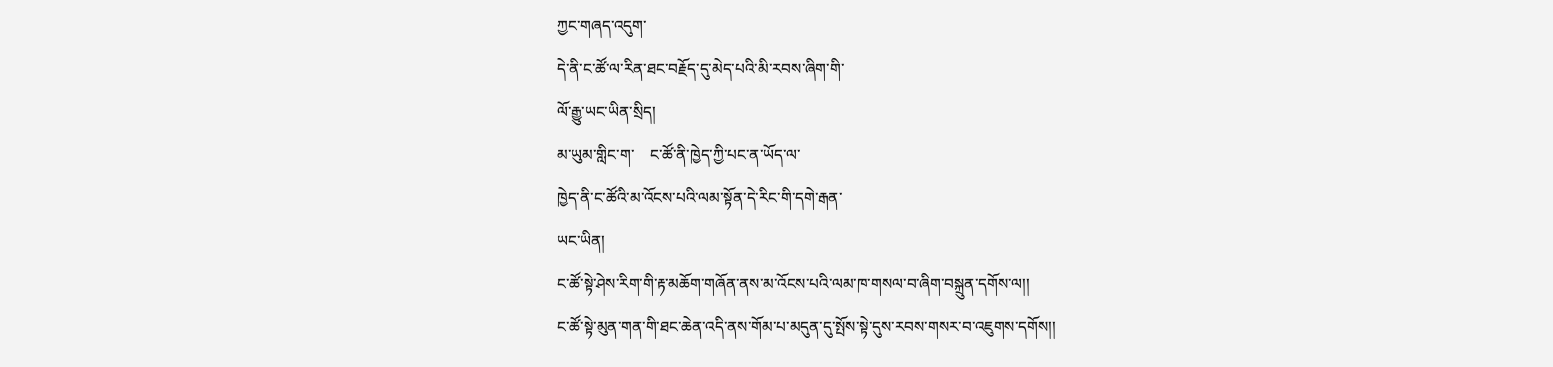ཀྱང་གཞད་འདུག་
དེ་ནི་ང་ཚོ་ལ་རིན་ཐང་བརྗོད་དུ་མེད་པའི་མི་རབས་ཞིག་གི་
ལོ་རྒྱུ་ཡང་ཡིན་སྲིད།
མ་ཡུམ་གླིང་ག་    ང་ཚོ་ནི་ཁྱེད་ཀྱི་པང་ན་ཡོད་ལ་
ཁྱེད་ནི་ང་ཚོའི་མ་འོངས་པའི་ལམ་སྟོན་དེ་རིང་གི་དགེ་རྒན་
ཡང་ཡིན།
ང་ཚོ་སྟེ་ཤེས་རིག་གི་རྟ་མཆོག་གཞོན་ནས་མ་འོངས་པའི་ལམ་ཁ་གསལ་བ་ཞིག་བསྐྲུན་དགོས་ལ།།
ང་ཚོ་སྟེ་མུན་གན་གི་ཐང་ཆེན་འདི་ནས་གོམ་པ་མདུན་དུ་སྤོས་སྟེ་དུས་རབས་གསར་བ་འཇུགས་དགོས།།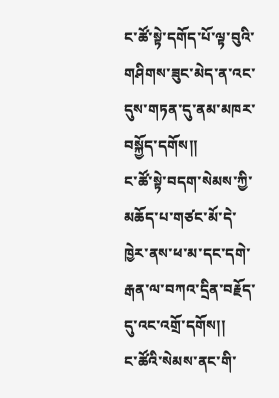ང་ཚོ་སྟེ་དགོད་པོ་ལྟ་བུའི་གཤིགས་ཟུང་མེད་ན་འང་དུས་གཏན་དུ་ནམ་མཁར་བསྐྱོད་དགོས།།
ང་ཚོ་སྟེ་བདག་སེམས་ཀྱི་མཆོད་པ་གཙང་མོ་དེ་ཁྱེར་ནས་ཕ་མ་དང་དགེ་རྒན་ལ་བཀའ་དྲིན་བརྗོད་དུ་འང་འགྲོ་དགོས།།
ང་ཚོའི་སེམས་ནང་གི་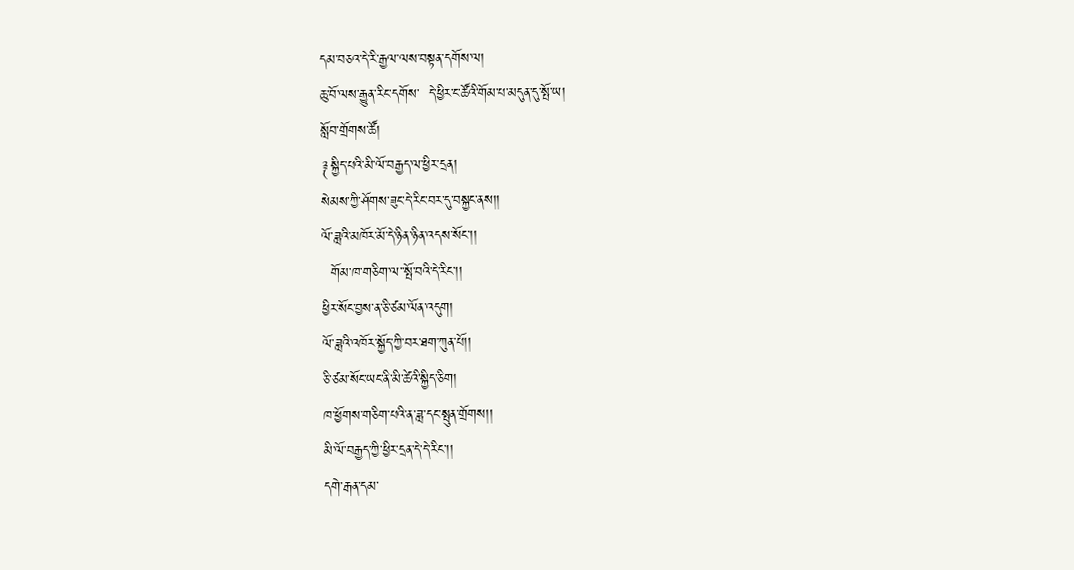དམ་བཅའ་དེ་རི་རྒྱལ་ལས་བསྟན་དགོས་ལ།
ཆུ་བོ་ལས་རྒྱུན་རིང་དགོས་  དེ་ཕྱིར་ང་ཚོའི་གོམ་པ་མདུན་དུ་སྤོ་ཡ།
སློབ་གྲོགས་ཚོ།
࿑སྐྱིད་པའི་མི་ལོ་བརྒྱད་ལ་ཕྱིར་དྲན།
སེམས་ཀྱི་ཤོགས་ཟུང་དེ་རིང་བར་དུ་བསྐྱང་ནས།།
ལོ་ཟླའི་མཁོར་མོ་དེ་ཉིན་ཉིན་འདས་སོང་།།
  གོམ་ཁ་གཅིག་ལ་་སྤོ་བའི་དེ་རིང་།།
ཕྱིར་སོང་བྱས་ན་ཅི་ཙམ་ལོན་འདུག།
ལོ་ཟླའི་འཁོར་སྐྱོད་ཀྱི་བར་ཐག་ཀུན་པོ།།
ཅི་ཙམ་སོང་ཡང་ནི་མི་ཚེའི་སྐྱིད་ཅིག།
ཁ་ཕྱོགས་གཅིག་པའི་ན་ཟླ་དང་སྤུན་གྲོགས།།
མི་ལོ་བརྒྱད་ཀྱི་ཕྱིར་དྲན་དེ་དེ་རིང་།།
དགེ་རྒན་དམ་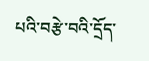པའི་བརྩེ་བའི་དྲོད་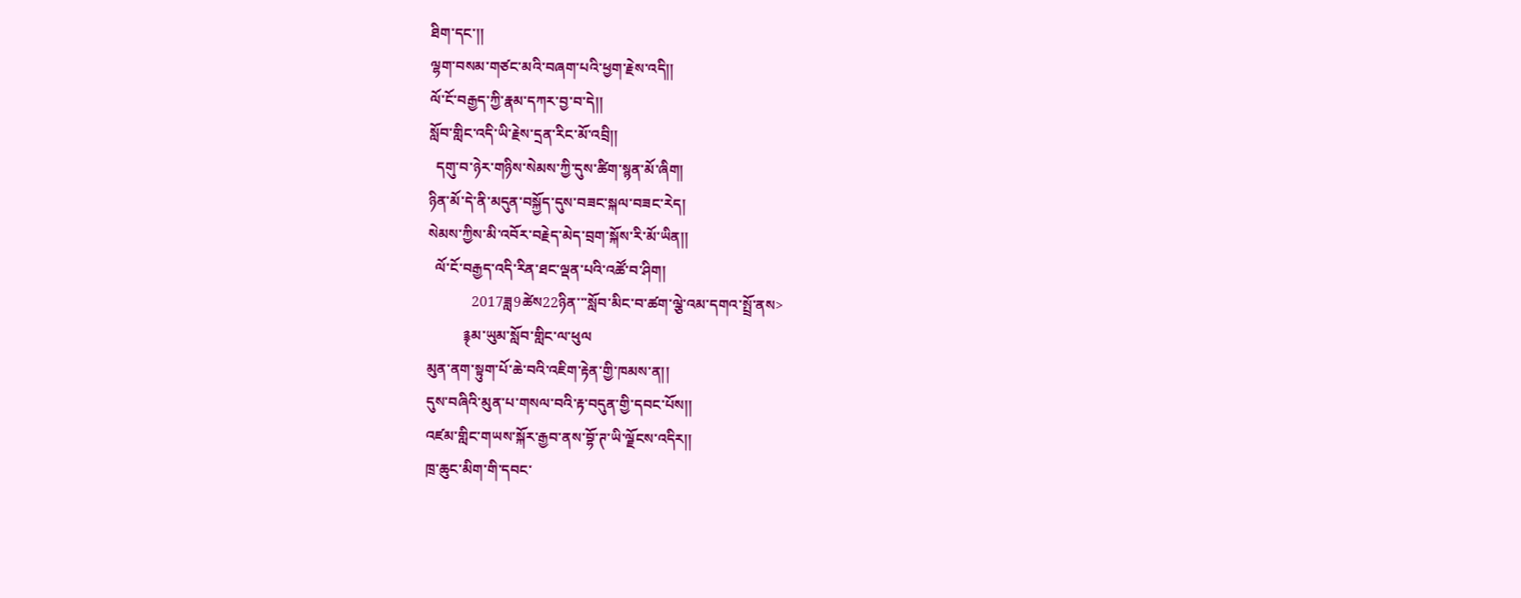ཐིག་དང་།།
ལྷག་བསམ་གཙང་མའི་བཞག་པའི་ཕྱག་རྗེས་འདི།།
ལོ་ངོ་བརྒྱད་ཀྱི་རྣམ་དཀར་བྱ་བ་དེ།།
སློབ་གླིང་འདི་ཡི་རྗེས་དྲན་རིང་མོ་འབྲི།།
  དགུ་བ་ཉེར་གཉིས་སེམས་ཀྱི་དུས་ཚིག་སྙན་མོ་ཞིག།
ཉིན་མོ་དེ་ནི་མདུན་བསྐྱོད་དུས་བཟང་སྐལ་བཟང་རེད།
སེམས་ཀྱིས་མི་འབོར་བརྗེད་མེད་བྲག་སྐོས་རི་མོ་ཡིན།།
  ལོ་ངོ་བརྒྱད་འདི་རིན་ཐང་ལྡན་པའི་འཚོ་བ་ཤིག།
            2017ཟླ9ཚེས22ཉིན་་་སློབ་མིང་བ་ཚག་ལྕེ་འམ་དགའ་སྤྲོ་ནས>
          ࿑མ་ཡུམ་སློབ་གླིང་ལ་ཕུལ
མུན་ནག་སྟུག་པོ་ཆེ་བའི་འཇིག་རྟེན་གྱི་ཁམས་ན།།
དུས་བཞིའི་མུན་པ་གསལ་བའི་རྟ་བདུན་གྱི་དབང་པོས།།
འཛམ་གླིང་གཡས་སྐོར་རྒྱབ་ནས་བྷོ་ཊ་ཡི་ལྗོངས་འདིར།།
ཁྲ་ཆུང་མིག་གི་དབང་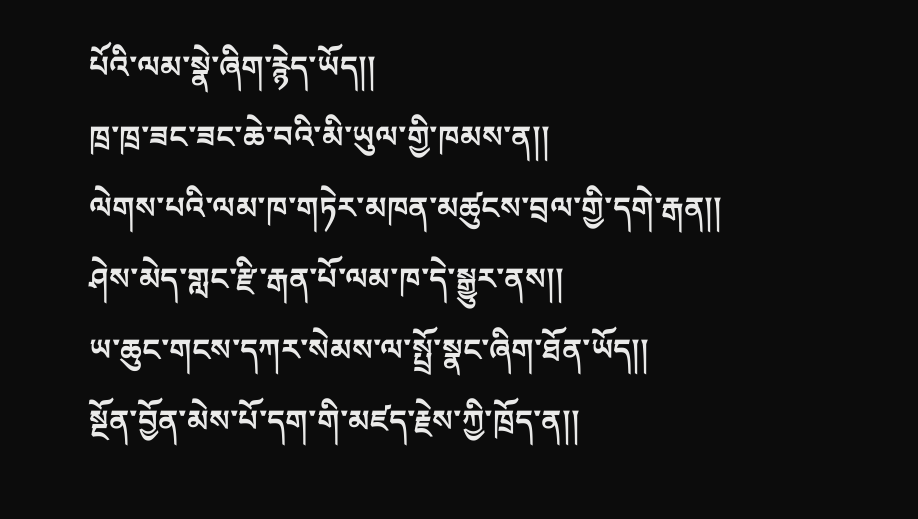པོའི་ལམ་སྣེ་ཞིག་རྙེད་ཡོད།།
ཁྲ་ཁྲ་ཟང་ཟང་ཆེ་བའི་མི་ཡུལ་གྱི་ཁམས་ན།།
ལེགས་པའི་ལམ་ཁ་གཏེར་མཁན་མཚུངས་བྲལ་གྱི་དགེ་རྒན།།
ཤེས་མེད་གླང་རྫི་རྒན་པོ་ལམ་ཁ་དེ་སྒྱུར་ནས།།
ཡ་ཆུང་གངས་དཀར་སེམས་ལ་སྤྲོ་སྣང་ཞིག་ཐོན་ཡོད།།
སྔོན་བྱོན་མེས་པོ་དག་གི་མཛད་རྗེས་ཀྱི་ཁྲོད་ན།།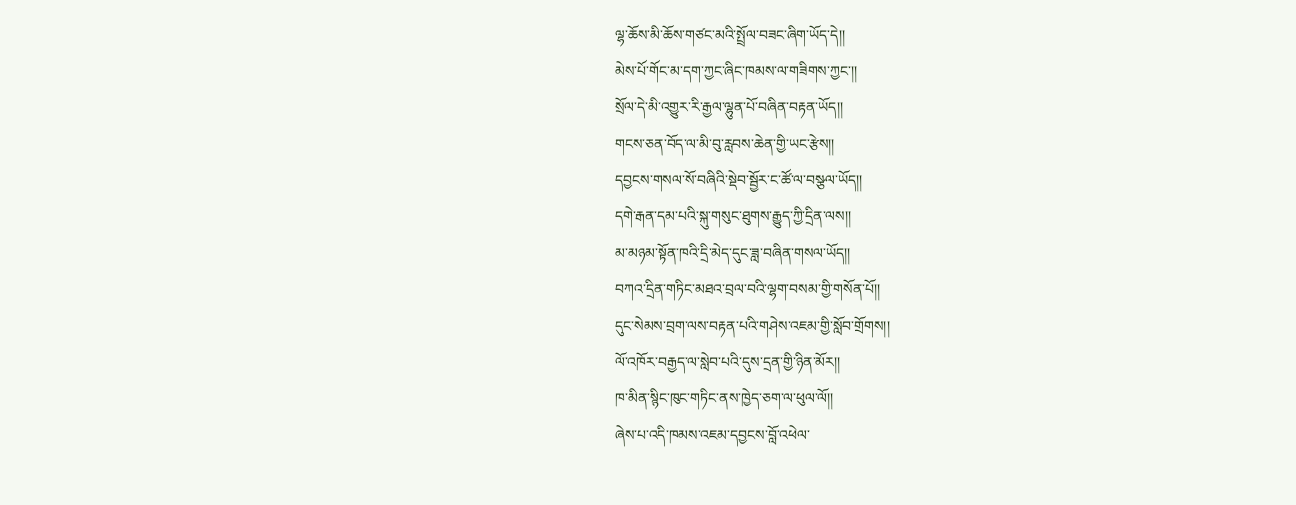ལྷ་ཆོས་མི་ཆོས་གཙང་མའི་སྤྲོལ་བཟང་ཞིག་ཡོད་དེ།།
མེས་པོ་གོང་མ་དག་ཀྱང་ཞིང་ཁམས་ལ་གཟིགས་ཀྱང་།།
སྲོལ་དེ་མི་འགྱུར་རི་རྒྱལ་ལྷུན་པོ་བཞིན་བརྟན་ཡོད།།
གངས་ཅན་བོད་ལ་མི་བུ་རླབས་ཆེན་གྱི་ཡང་རྩེས།།
དབྱངས་གསལ་སོ་བཞིའི་སྡེབ་སྦྱོར་ང་ཚོ་ལ་བསྩལ་ཡོད།།
དགེ་རྒན་དམ་པའི་སྐུ་གསུང་ཐུགས་རྒྱུད་ཀྱི་དྲིན་ལས།།
མ་མཉམ་སྟོན་ཁའི་དྲི་མེད་དུང་ཟླ་བཞིན་གསལ་ཡོད།།
བཀའ་དྲིན་གཏིང་མཐའ་བྲལ་བའི་ལྷག་བསམ་གྱི་གསོན་པོ།།
དུང་སེམས་བྲག་ལས་བརྟན་པའི་གཤེས་འཇམ་གྱི་སློབ་གྲོགས།།
ལོ་འཁོར་བརྒྱད་ལ་སླེབ་པའི་དུས་དྲན་གྱི་ཉིན་མོར།།
ཁ་མིན་སྙིང་ཁུང་གཏིང་ནས་ཁྱེད་ཅག་ལ་ཕུལ་ལོ།།
ཞེས་པ་འདི་ཁམས་འཇམ་དབྱངས་བློ་འཕེལ་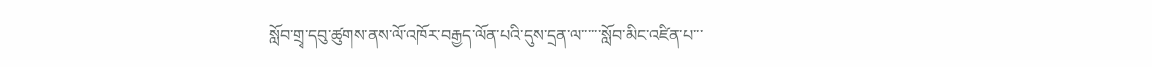སློབ་གྲྭ་དབུ་ཚུགས་ནས་ལོ་འཁོར་བརྒྱད་ལོན་པའི་དུས་དྲན་ལ་་་་་་སློབ་མིང་འཛིན་པ་་་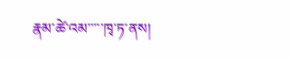རྣམ་ཚེ་འམ་་་་་ཁྭ་ཏ་ནས།